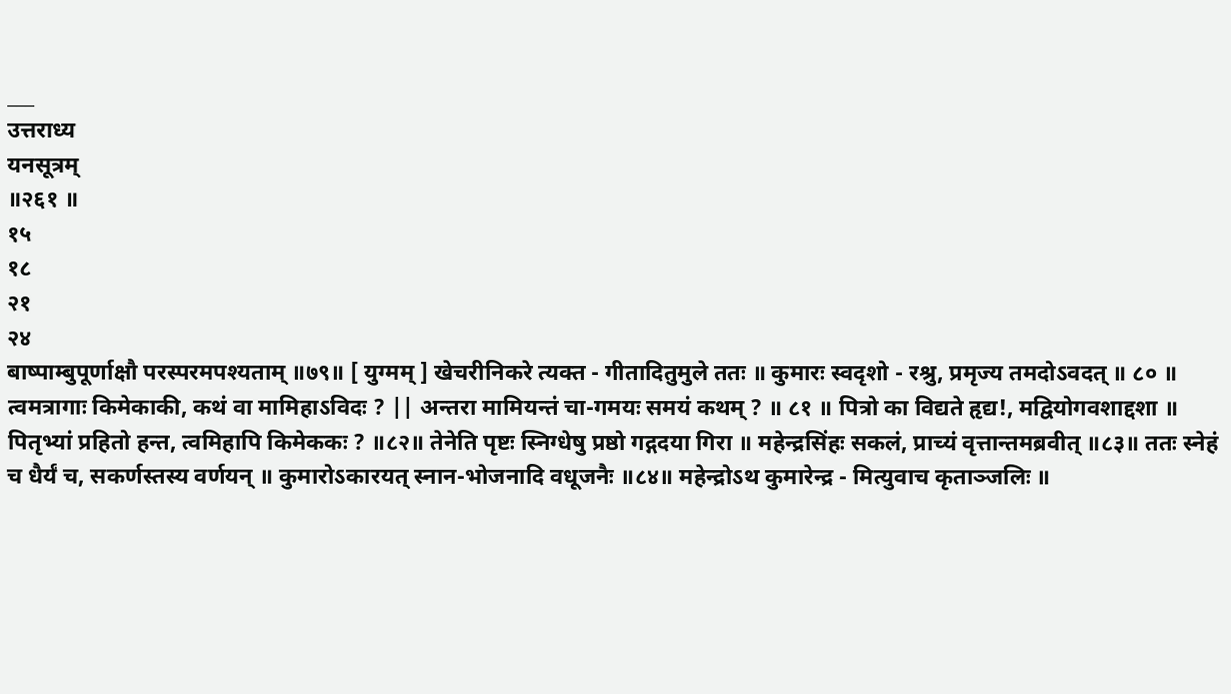___
उत्तराध्य
यनसूत्रम्
॥२६१ ॥
१५
१८
२१
२४
बाष्पाम्बुपूर्णाक्षौ परस्परमपश्यताम् ॥७९॥ [ युग्मम् ] खेचरीनिकरे त्यक्त - गीतादितुमुले ततः ॥ कुमारः स्वदृशो - रश्रु, प्रमृज्य तमदोऽवदत् ॥ ८० ॥ त्वमत्रागाः किमेकाकी, कथं वा मामिहाऽविदः ? || अन्तरा मामियन्तं चा-गमयः समयं कथम् ? ॥ ८१ ॥ पित्रो का विद्यते हृद्य!, मद्वियोगवशाद्दशा ॥ पितृभ्यां प्रहितो हन्त, त्वमिहापि किमेककः ? ॥८२॥ तेनेति पृष्टः स्निग्धेषु प्रष्ठो गद्गदया गिरा ॥ महेन्द्रसिंहः सकलं, प्राच्यं वृत्तान्तमब्रवीत् ॥८३॥ ततः स्नेहं च धैर्यं च, सकर्णस्तस्य वर्णयन् ॥ कुमारोऽकारयत् स्नान-भोजनादि वधूजनैः ॥८४॥ महेन्द्रोऽथ कुमारेन्द्र - मित्युवाच कृताञ्जलिः ॥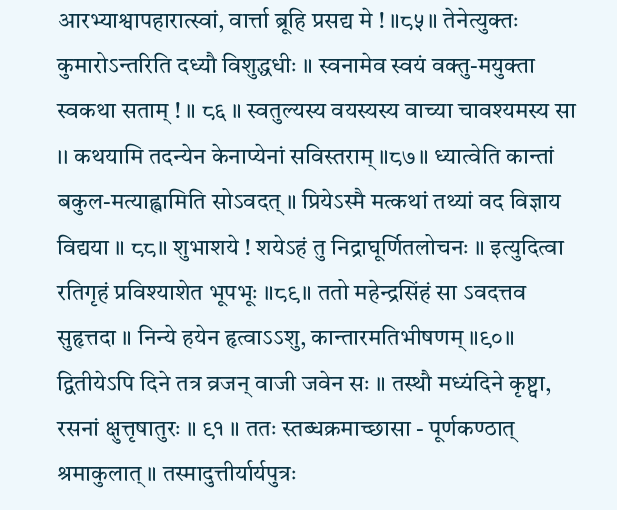आरभ्याश्वापहारात्स्वां, वार्त्ता ब्रूहि प्रसद्य मे ! ॥८५॥ तेनेत्युक्तः कुमारोऽन्तरिति दध्यौ विशुद्धधीः ॥ स्वनामेव स्वयं वक्तु-मयुक्ता स्वकथा सताम् ! ॥ ८६ ॥ स्वतुल्यस्य वयस्यस्य वाच्या चावश्यमस्य सा ।। कथयामि तदन्येन केनाप्येनां सविस्तराम् ॥८७॥ ध्यात्वेति कान्तां बकुल-मत्याह्वामिति सोऽवदत् ॥ प्रियेऽस्मै मत्कथां तथ्यां वद विज्ञाय विद्यया ॥ ८८॥ शुभाशये ! शयेऽहं तु निद्राघूर्णितलोचनः ॥ इत्युदित्वा रतिगृहं प्रविश्याशेत भूपभूः ॥८९॥ ततो महेन्द्रसिंहं सा ऽवदत्तव सुहृत्तदा ॥ निन्ये हयेन हृत्वाऽऽशु, कान्तारमतिभीषणम् ॥९०॥ द्वितीयेऽपि दिने तत्र व्रजन् वाजी जवेन सः ॥ तस्थौ मध्यंदिने कृष्ट्वा, रसनां क्षुत्तृषातुरः ॥ ९१ ॥ ततः स्तब्धक्रमाच्छासा - पूर्णकण्ठात् श्रमाकुलात् ॥ तस्मादुत्तीर्यार्यपुत्रः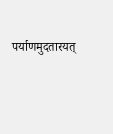पर्याणमुदतारयत्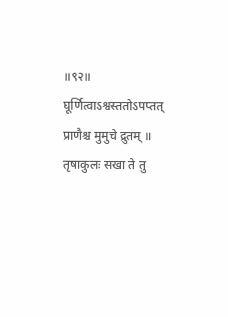॥९२॥ घूर्णित्वाऽश्वस्ततोऽपप्तत् प्राणैश्च मुमुचे द्रुतम् ॥ तृषाकुलः सखा ते तु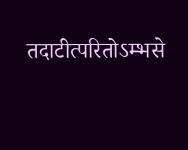तदाटीत्परितोऽम्भसे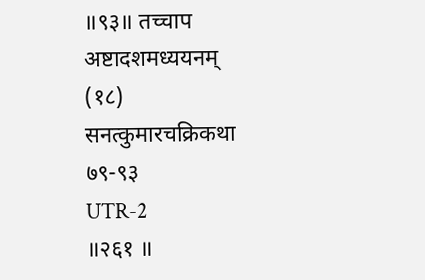॥९३॥ तच्चाप
अष्टादशमध्ययनम्
(१८)
सनत्कुमारचक्रिकथा
७९-९३
UTR-2
॥२६१ ॥